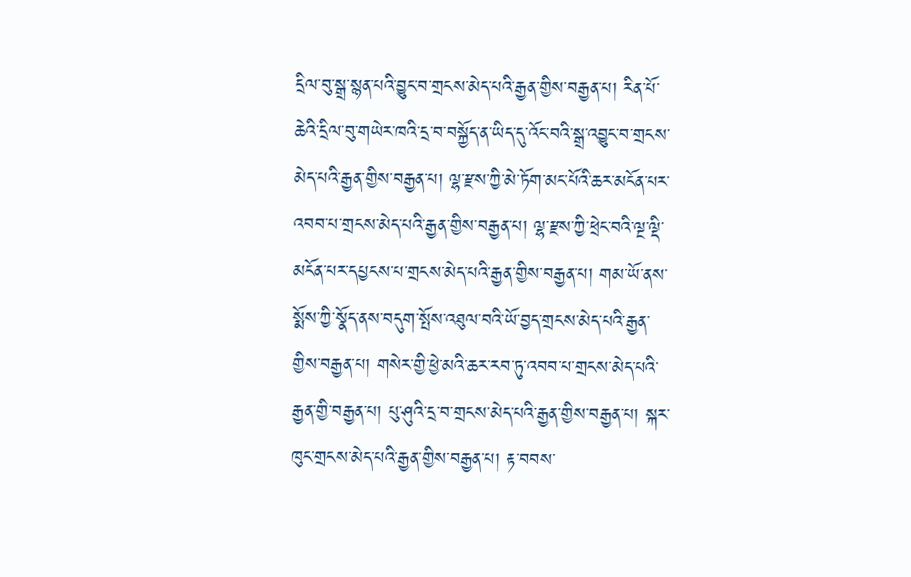དྲིལ་བུ་སྒྲ་སྙན་པའི་བྱུང་བ་གྲངས་མེད་པའི་རྒྱན་གྱིས་བརྒྱན་པ། རིན་པོ་ཆེའི་དྲིལ་བུ་གཡེར་ཁའི་དྲ་བ་བསྐྱོད་ན་ཡིད་དུ་འོང་བའི་སྒྲ་འབྱུང་བ་གྲངས་མེད་པའི་རྒྱན་གྱིས་བརྒྱན་པ། ལྷ་རྫས་ཀྱི་མེ་ཏོག་མང་པོའི་ཆར་མངོན་པར་འབབ་པ་གྲངས་མེད་པའི་རྒྱན་གྱིས་བརྒྱན་པ། ལྷ་རྫས་ཀྱི་ཕྲེང་བའི་ལྔ་ལྡི་མངོན་པར་དཔྱངས་པ་གྲངས་མེད་པའི་རྒྱན་གྱིས་བརྒྱན་པ། གམ་ཡོ་ནས་སྨོས་ཀྱི་སྣོད་ནས་བདུག་སྤོས་འཐུལ་བའི་ཡོ་བྱད་གྲངས་མེད་པའི་རྒྱན་གྱིས་བརྒྱན་པ། གསེར་གྱི་ཕྱེ་མའི་ཆར་རབ་ཏུ་འབབ་པ་གྲངས་མེད་པའི་རྒྱན་གྱི་བརྒྱན་པ། པུ་ཤུའི་དྲ་བ་གྲངས་མེད་པའི་རྒྱན་གྱིས་བརྒྱན་པ། སྐར་ཁུང་གྲངས་མེད་པའི་རྒྱན་གྱིས་བརྒྱན་པ། རྟ་བབས་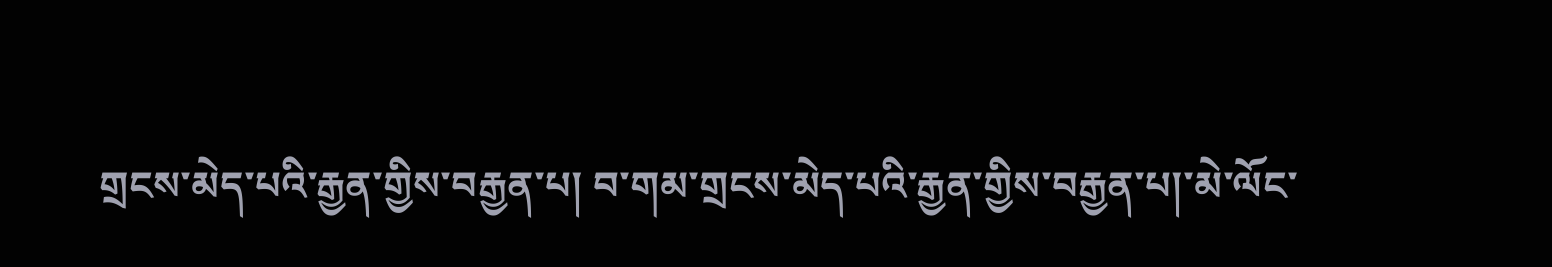གྲངས་མེད་པའི་རྒྱན་གྱིས་བརྒྱན་པ། བ་གམ་གྲངས་མེད་པའི་རྒྱན་གྱིས་བརྒྱན་པ།་མེ་ལོང་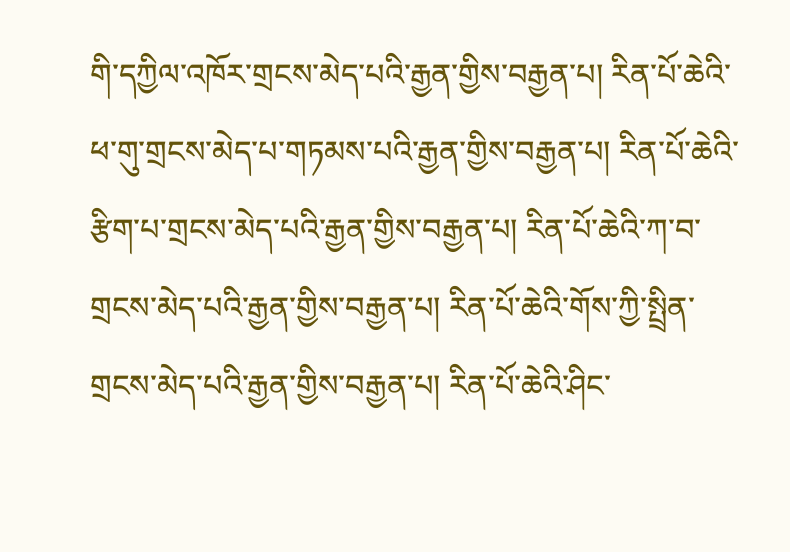གི་དཀྱིལ་འཁོར་གྲངས་མེད་པའི་རྒྱན་གྱིས་བརྒྱན་པ། རིན་པོ་ཆེའི་ཕ་གུ་གྲངས་མེད་པ་གཏམས་པའི་རྒྱན་གྱིས་བརྒྱན་པ། རིན་པོ་ཆེའི་རྩིག་པ་གྲངས་མེད་པའི་རྒྱན་གྱིས་བརྒྱན་པ། རིན་པོ་ཆེའི་ཀ་བ་གྲངས་མེད་པའི་རྒྱན་གྱིས་བརྒྱན་པ། རིན་པོ་ཆེའི་གོས་ཀྱི་སྤྲིན་གྲངས་མེད་པའི་རྒྱན་གྱིས་བརྒྱན་པ། རིན་པོ་ཆེའི་ཤིང་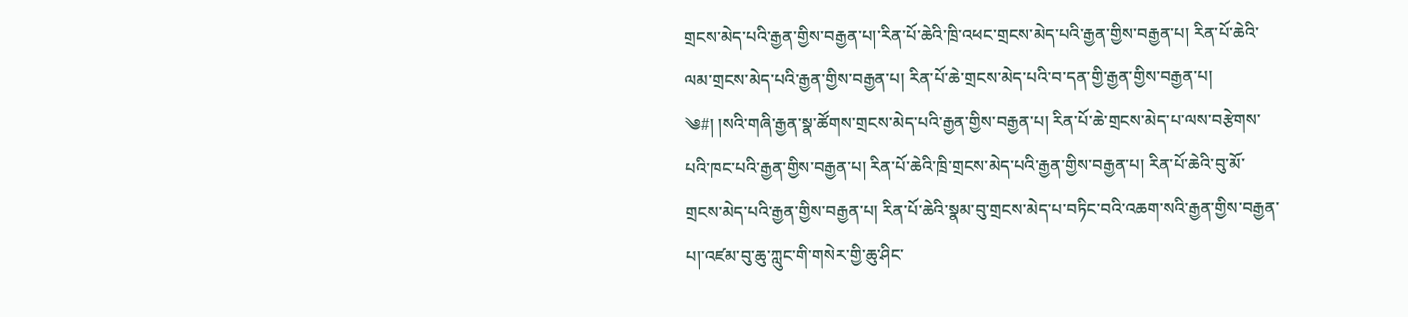གྲངས་མེད་པའི་རྒྱན་གྱིས་བརྒྱན་པ།་རིན་པོ་ཆེའི་ཁྲི་འཕང་གྲངས་མེད་པའི་རྒྱན་གྱིས་བརྒྱན་པ། རིན་པོ་ཆེའི་ལམ་གྲངས་མེད་པའི་རྒྱན་གྱིས་བརྒྱན་པ། རིན་པོ་ཆེ་གྲངས་མེད་པའི་བ་དན་གྱི་རྒྱན་གྱིས་བརྒྱན་པ།
༄#། །སའི་གཞི་རྒྱན་སྣ་ཚོགས་གྲངས་མེད་པའི་རྒྱན་གྱིས་བརྒྱན་པ། རིན་པོ་ཆེ་གྲངས་མེད་པ་ལས་བརྩེགས་པའི་ཁང་པའི་རྒྱན་གྱིས་བརྒྱན་པ། རིན་པོ་ཆེའི་ཁྲི་གྲངས་མེད་པའི་རྒྱན་གྱིས་བརྒྱན་པ། རིན་པོ་ཆེའི་བུ་མོ་གྲངས་མེད་པའི་རྒྱན་གྱིས་བརྒྱན་པ། རིན་པོ་ཆེའི་སྣམ་བུ་གྲངས་མེད་པ་བཏིང་བའི་འཆག་སའི་རྒྱན་གྱིས་བརྒྱན་པ།་འཛམ་བུ་ཆུ་ཀླུང་གི་གསེར་གྱི་ཆུ་ཤིང་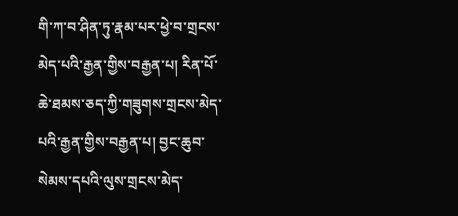གི་ཀ་བ་ཤིན་ཏུ་རྣམ་པར་ཕྱེ་བ་གྲངས་མེད་པའི་རྒྱན་གྱིས་བརྒྱན་པ། རིན་པོ་ཆེ་ཐམས་ཅད་ཀྱི་གཟུགས་གྲངས་མེད་པའི་རྒྱན་གྱིས་བརྒྱན་པ། བྱང་ཆུབ་སེམས་དཔའི་ལུས་གྲངས་མེད་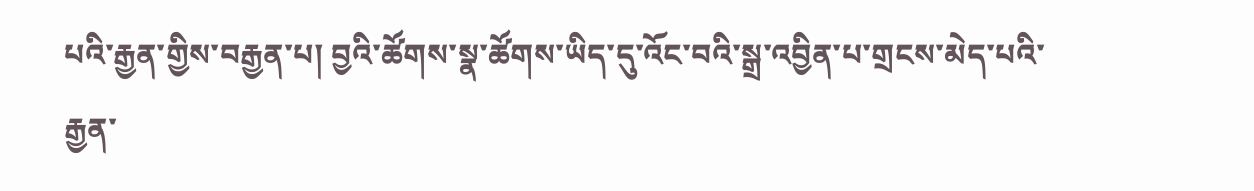པའི་རྒྱན་གྱིས་བརྒྱན་པ། བྱའི་ཚོགས་སྣ་ཚོགས་ཡིད་དུ་འོང་བའི་སྒྲ་འབྱིན་པ་གྲངས་མེད་པའི་རྒྱན་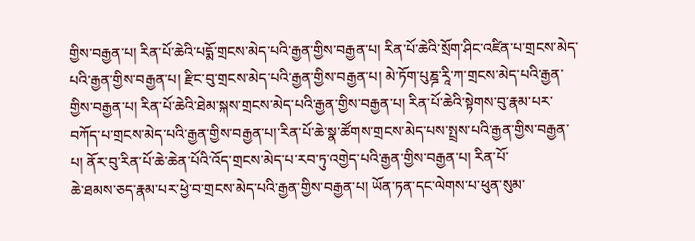གྱིས་བརྒྱན་པ། རིན་པོ་ཆེའི་པདྨོ་གྲངས་མེད་པའི་རྒྱན་གྱིས་བརྒྱན་པ། རིན་པོ་ཆེའི་སྲོག་ཤིང་འཛིན་པ་གྲངས་མེད་པའི་རྒྱན་གྱིས་བརྒྱན་པ། རྫིང་བུ་གྲངས་མེད་པའི་རྒྱན་གྱིས་བརྒྱན་པ། མེ་ཏོག་པུཎྜ་རཱི་ཀ་གྲངས་མེད་པའི་རྒྱན་གྱིས་བརྒྱན་པ། རིན་པོ་ཆེའི་ཐེམ་སྐས་གྲངས་མེད་པའི་རྒྱན་གྱིས་བརྒྱན་པ། རིན་པོ་ཆེའི་སྟེགས་བུ་རྣམ་པར་བཀོད་པ་གྲངས་མེད་པའི་རྒྱན་གྱིས་བརྒྱན་པ།་རིན་པོ་ཆེ་སྣ་ཚོགས་གྲངས་མེད་པས་སྤྲས་པའི་རྒྱན་གྱིས་བརྒྱན་པ། ནོར་བུ་རིན་པོ་ཆེ་ཆེན་པོའི་འོད་གྲངས་མེད་པ་རབ་ཏུ་འགྱེད་པའི་རྒྱན་གྱིས་བརྒྱན་པ། རིན་པོ་
ཆེ་ཐམས་ཅད་རྣམ་པར་ཕྱེ་བ་གྲངས་མེད་པའི་རྒྱན་གྱིས་བརྒྱན་པ། ཡོན་ཏན་དང་ལེགས་པ་ཕུན་སུམ་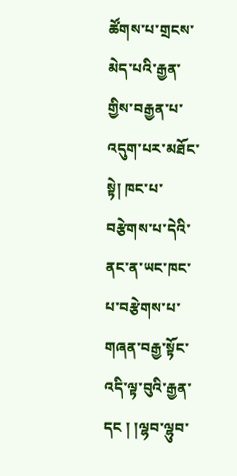ཚོགས་པ་གྲངས་མེད་པའི་རྒྱན་གྱིས་བརྒྱན་པ་འདུག་པར་མཐོང་སྟེ། ཁང་པ་བརྩེགས་པ་དེའི་ནང་ན་ཡང་ཁང་པ་བརྩེགས་པ་གཞན་བརྒྱ་སྟོང་འདི་ལྟ་བུའི་རྒྱན་དང ། །ལྷབ་ལྷུབ་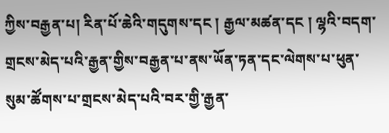ཀྱིས་བརྒྱན་པ། རིན་པོ་ཆེའི་གདུགས་དང ། རྒྱལ་མཚན་དང ། ལྷའི་བདག་གྲངས་མེད་པའི་རྒྱན་གྱིས་བརྒྱན་པ་ནས་ཡོན་ཏན་དང་ལེགས་པ་ཕུན་སུམ་ཚོགས་པ་གྲངས་མེད་པའི་བར་གྱི་རྒྱན་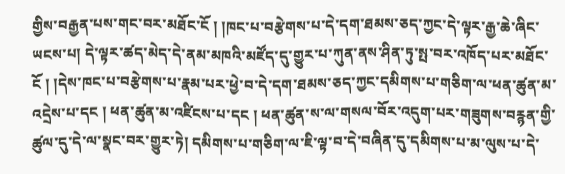གྱིས་བརྒྱན་པས་གང་བར་མཐོང་ངོ ། །ཁང་པ་བརྩེགས་པ་དེ་དག་ཐམས་ཅད་ཀྱང་དེ་ལྟར་རྒྱ་ཆེ་ཞིང་ཡངས་པ། དེ་ལྟར་ཚད་མེད་དེ་ནམ་མཁའི་མཛོད་དུ་གྱུར་པ་ཀུན་ནས་ཤིན་ཏུ་སྤ་བར་འཁོད་པར་མཐོང་ངོ ། །དེས་ཁང་པ་བརྩེགས་པ་རྣམ་པར་ཕྱེ་བ་དེ་དག་ཐམས་ཅད་ཀྱང་དམིགས་པ་གཅིག་ལ་ཕན་ཚུན་མ་འདྲེས་པ་དང ། ཕན་ཚུན་མ་འཛིངས་པ་དང ། ཕན་ཚུན་ས་ལ་གསལ་བོར་འདུག་པར་གཟུགས་བརྙན་གྱི་ཚུལ་དུ་དེ་ལ་སྣང་བར་གྱུར་ཏེ། དམིགས་པ་གཅིག་ལ་ཇི་ལྟ་བ་དེ་བཞིན་དུ་དམིགས་པ་མ་ལུས་པ་དེ་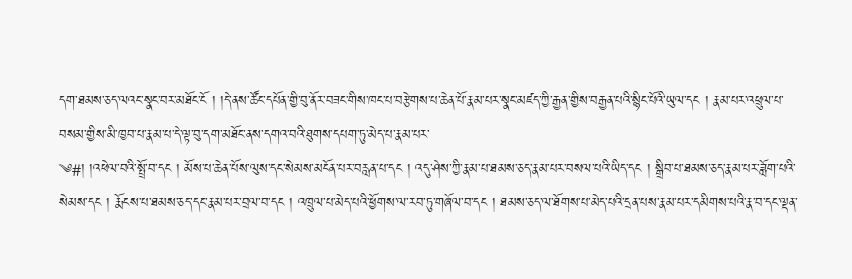དག་ཐམས་ཅད་ལའང་སྣང་བར་མཐོང་ངོ ། །དེ་ནས་ཚོང་དཔོན་གྱི་བུ་ནོར་བཟང་གིས་ཁང་པ་བརྩེགས་པ་ཆེན་པོ་རྣམ་པར་སྣང་མཛད་ཀྱི་རྒྱན་གྱིས་བརྒྱན་པའི་སྙིང་པོའི་ཡུལ་དང ། རྣམ་པར་འཕྲུལ་པ་བསམ་གྱིས་མི་ཁྱབ་པ་རྣམ་པ་དེ་ལྟ་བུ་དག་མཐོང་ནས་དགའ་བའི་ཐུགས་དཔག་ཏུ་མེད་པ་རྣམ་པར་
༄#། །འཕེལ་བའི་སྤྲོ་བ་དང ། མོས་པ་ཆེན་པོས་ལུས་དང་སེམས་མངོན་པར་བརླན་པ་དང ། འདུ་ཤེས་ཀྱི་རྣམ་པ་ཐམས་ཅད་རྣམ་པར་བསལ་པའི་ཡིད་དང ། སྒྲིབ་པ་ཐམས་ཅད་རྣམ་པར་ཟློག་པའི་སེམས་དང ། རྨོངས་པ་ཐམས་ཅད་དང་རྣམ་པར་བྲལ་བ་དང ། འཁྲུལ་པ་མེད་པའི་ཕྱོགས་ལ་རབ་ཏུ་གཞོལ་བ་དང ། ཐམས་ཅད་ལ་ཐོགས་པ་མེད་པའི་དྲན་པས་རྣམ་པར་དམིགས་པའི་རྣ་བ་དང་ལྡན་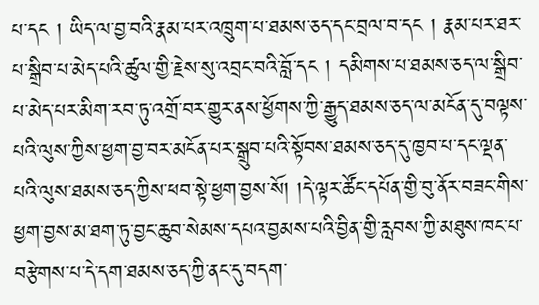པ་དང ། ཡིད་ལ་བྱ་བའི་རྣམ་པར་འཁྲུག་པ་ཐམས་ཅད་དང་བྲལ་བ་དང ། རྣམ་པར་ཐར་པ་སྒྲིབ་པ་མེད་པའི་ཚུལ་གྱི་རྗེས་སུ་འབྲང་བའི་བློ་དང ། དམིགས་པ་ཐམས་ཅད་ལ་སྒྲིབ་པ་མེད་པར་མིག་རབ་ཏུ་འགྲོ་བར་གྱུར་ནས་ཕྱོགས་ཀྱི་རྒྱུད་ཐམས་ཅད་ལ་མངོན་དུ་བལྟས་པའི་ལུས་ཀྱིས་ཕྱག་བྱ་བར་མངོན་པར་སྒྲུབ་པའི་སྟོབས་ཐམས་ཅད་དུ་ཁྱབ་པ་དང་ལྡན་པའི་ལུས་ཐམས་ཅད་ཀྱིས་ཕབ་སྟེ་ཕྱག་བྱས་སོ། །དེ་ལྟར་ཚོང་དཔོན་གྱི་བུ་ནོར་བཟང་གིས་ཕྱག་བྱས་མ་ཐག་ཏུ་བྱང་ཆུབ་སེམས་དཔའ་བྱམས་པའི་བྱིན་གྱི་རླབས་ཀྱི་མཐུས་ཁང་པ་བརྩེགས་པ་དེ་དག་ཐམས་ཅད་ཀྱི་ནང་དུ་བདག་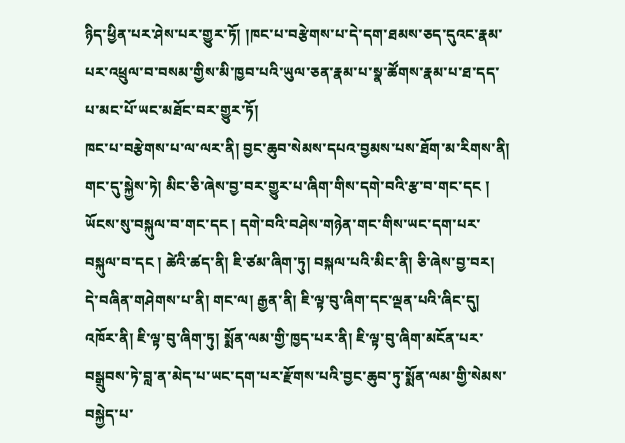ཉིད་ཕྱིན་པར་ཤེས་པར་གྱུར་ཏོ། །ཁང་པ་བརྩེགས་པ་དེ་དག་ཐམས་ཅད་དུའང་རྣམ་པར་འཕྲུལ་བ་བསམ་གྱིས་མི་ཁྱབ་པའི་ཡུལ་ཅན་རྣམ་པ་སྣ་ཚོགས་རྣམ་པ་ཐ་དད་པ་མང་པོ་ཡང་མཐོང་བར་གྱུར་ཏོ།
ཁང་པ་བརྩེགས་པ་ལ་ལར་ནི། བྱང་ཆུབ་སེམས་དཔའ་བྱམས་པས་ཐོག་མ་རིགས་ནི། གང་དུ་སྐྱེས་ཏེ། མིང་ཅི་ཞེས་བྱ་བར་གྱུར་པ་ཞིག་གིས་དགེ་བའི་རྩ་བ་གང་དང ། ཡོངས་སུ་བསྐུལ་བ་གང་དང ། དགེ་བའི་བཤེས་གཉེན་གང་གིས་ཡང་དག་པར་བསྐུལ་བ་དང ། ཚེའི་ཚད་ནི། ཇི་ཙམ་ཞིག་ཏུ། བསྐལ་པའི་མིང་ནི། ཅི་ཞེས་བྱ་བར། དེ་བཞིན་གཤེགས་པ་ནི། གང་ལ། རྒྱན་ནི། ཇི་ལྟ་བུ་ཞིག་དང་ལྡན་པའི་ཞིང་དུ། འཁོར་ནི། ཇི་ལྟ་བུ་ཞིག་ཏུ། སྨོན་ལམ་གྱི་ཁྱད་པར་ནི། ཇི་ལྟ་བུ་ཞིག་མངོན་པར་བསྒྲུབས་ཏེ་བླ་ན་མེད་པ་ཡང་དག་པར་རྫོགས་པའི་བྱང་ཆུབ་ཏུ་སྨོན་ལམ་གྱི་སེམས་བསྐྱེད་པ་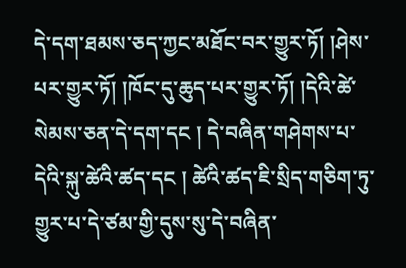དེ་དག་ཐམས་ཅད་ཀྱང་མཐོང་བར་གྱུར་ཏོ། །ཤེས་པར་གྱུར་ཏོ། །ཁོང་དུ་ཆུད་པར་གྱུར་ཏོ། །དེའི་ཚེ་སེམས་ཅན་དེ་དག་དང ། དེ་བཞིན་གཤེགས་པ་དེའི་སྐུ་ཚེའི་ཚད་དང ། ཚེའི་ཚད་ཇི་སྲིད་གཅིག་ཏུ་གྱུར་པ་དེ་ཙམ་གྱི་དུས་སུ་དེ་བཞིན་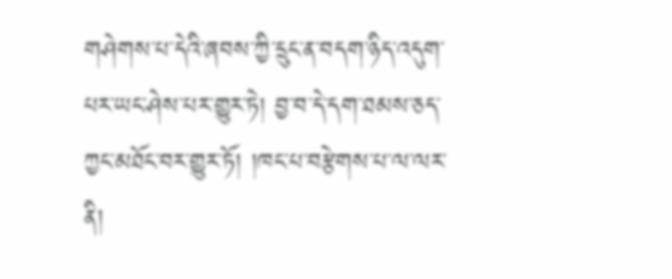གཤེགས་པ་དེའི་ཞབས་ཀྱི་དྲུང་ན་བདག་ཉིད་འདུག་པར་ཡང་ཤེས་པར་གྱུར་ཏེ། བྱ་བ་དེ་དག་ཐམས་ཅད་ཀྱང་མཐོང་བར་གྱུར་ཏོ། །ཁང་པ་བརྩེགས་པ་ལ་ལར་ནི།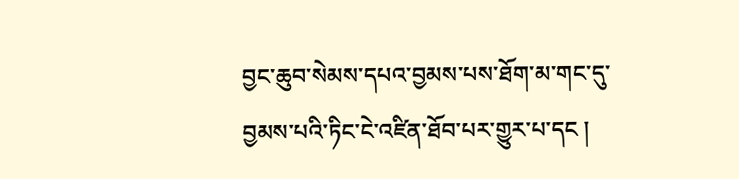བྱང་ཆུབ་སེམས་དཔའ་བྱམས་པས་ཐོག་མ་གང་དུ་བྱམས་པའི་ཏིང་ངེ་འཛིན་ཐོབ་པར་གྱུར་པ་དང །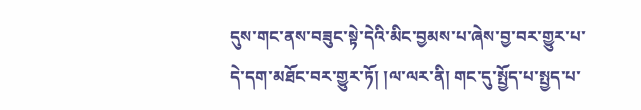དུས་གང་ནས་བཟུང་སྟེ་དེའི་མིང་བྱམས་པ་ཞེས་བྱ་བར་གྱུར་པ་དེ་དག་མཐོང་བར་གྱུར་ཏོ། །ལ་ལར་ནི། གང་དུ་སྤྱོད་པ་སྤྱད་པ་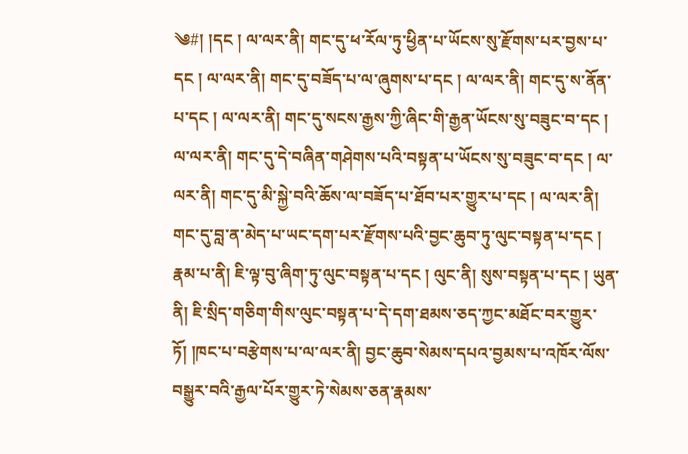༄#། །དང ། ལ་ལར་ནི། གང་དུ་ཕ་རོལ་ཏུ་ཕྱིན་པ་ཡོངས་སུ་རྫོགས་པར་བྱས་པ་དང ། ལ་ལར་ནི། གང་དུ་བཟོད་པ་ལ་ཞུགས་པ་དང ། ལ་ལར་ནི། གང་དུ་ས་ནོན་པ་དང ། ལ་ལར་ནི། གང་དུ་སངས་རྒྱས་ཀྱི་ཞིང་གི་རྒྱན་ཡོངས་སུ་བཟུང་བ་དང ། ལ་ལར་ནི། གང་དུ་དེ་བཞིན་གཤེགས་པའི་བསྟན་པ་ཡོངས་སུ་བཟུང་བ་དང ། ལ་ལར་ནི། གང་དུ་མི་སྐྱེ་བའི་ཆོས་ལ་བཟོད་པ་ཐོབ་པར་གྱུར་པ་དང ། ལ་ལར་ནི། གང་དུ་བླ་ན་མེད་པ་ཡང་དག་པར་རྫོགས་པའི་བྱང་ཆུབ་ཏུ་ལུང་བསྟན་པ་དང ། རྣམ་པ་ནི། ཇི་ལྟ་བུ་ཞིག་ཏུ་ལུང་བསྟན་པ་དང ། ལུང་ནི། སུས་བསྟན་པ་དང ། ཡུན་ནི། ཇི་སྲིད་གཅིག་གིས་ལུང་བསྟན་པ་དེ་དག་ཐམས་ཅད་ཀྱང་མཐོང་བར་གྱུར་ཏོ། །ཁང་པ་བརྩེགས་པ་ལ་ལར་ནི། བྱང་ཆུབ་སེམས་དཔའ་བྱམས་པ་འཁོར་ལོས་བསྒྱུར་བའི་རྒྱལ་པོར་གྱུར་ཏེ་སེམས་ཅན་རྣམས་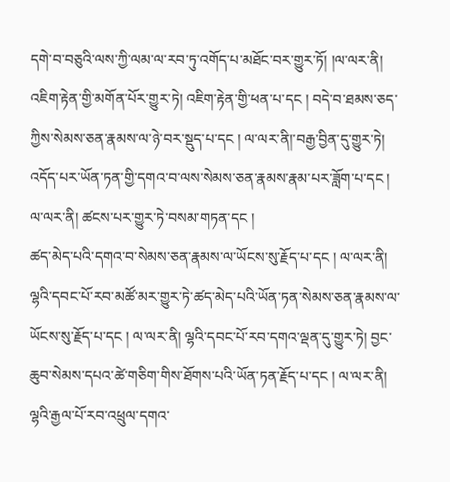དགེ་བ་བཅུའི་ལས་ཀྱི་ལམ་ལ་རབ་ཏུ་འགོད་པ་མཐོང་བར་གྱུར་ཏོ། །ལ་ལར་ནི། འཇིག་རྟེན་གྱི་མགོན་པོར་གྱུར་ཏེ། འཇིག་རྟེན་གྱི་ཕན་པ་དང ། བདེ་བ་ཐམས་ཅད་ཀྱིས་སེམས་ཅན་རྣམས་ལ་ཉེ་བར་སྡུད་པ་དང ། ལ་ལར་ནི།་བརྒྱ་བྱིན་དུ་གྱུར་ཏེ། འདོད་པར་ཡོན་ཏན་གྱི་དགའ་བ་ལས་སེམས་ཅན་རྣམས་རྣམ་པར་ཟློག་པ་དང ། ལ་ལར་ནི། ཚངས་པར་གྱུར་ཏེ་བསམ་གཏན་དང །
ཚད་མེད་པའི་དགའ་བ་སེམས་ཅན་རྣམས་ལ་ཡོངས་སུ་རྗོད་པ་དང ། ལ་ལར་ནི། ལྷའི་དབང་པོ་རབ་མཚོ་མར་གྱུར་ཏེ་ཚད་མེད་པའི་ཡོན་ཏན་སེམས་ཅན་རྣམས་ལ་ཡོངས་སུ་རྗོད་པ་དང ། ལ་ལར་ནི། ལྷའི་དབང་པོ་རབ་དགའ་ལྡན་དུ་གྱུར་ཏེ། བྱང་ཆུབ་སེམས་དཔའ་ཚེ་གཅིག་གིས་ཐོགས་པའི་ཡོན་ཏན་རྗོད་པ་དང ། ལ་ལར་ནི། ལྷའི་རྒྱལ་པོ་རབ་འཕྲུལ་དགའ་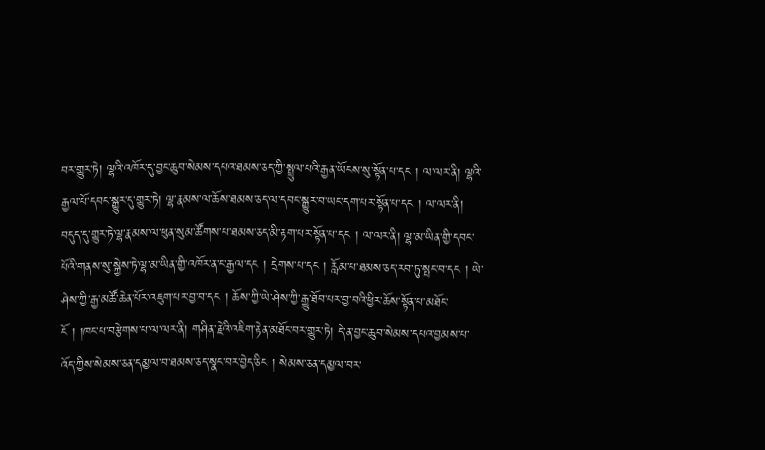བར་གྱུར་ཏེ། ལྷའི་འཁོར་དུ་བྱང་ཆུབ་སེམས་དཔའ་ཐམས་ཅད་ཀྱི་སྤྲུལ་པའི་རྒྱན་ཡོངས་སུ་སྟོན་པ་དང ། ལ་ལར་ནི། ལྷའི་རྒྱལ་པོ་དབང་སྒྱུར་དུ་གྱུར་ཏེ། ལྷ་རྣམས་ལ་ཆོས་ཐམས་ཅད་ལ་དབང་སྒྱུར་བ་ཡང་དག་པར་སྟོན་པ་དང ། ལ་ལར་ནི། བདུད་དུ་གྱུར་ཏེ་ལྷ་རྣམས་ལ་ཕུན་སུམ་ཚོགས་པ་ཐམས་ཅད་མི་རྟག་པར་སྟོན་པ་དང ། ལ་ལར་ནི། ལྷ་མ་ཡིན་གྱི་དབང་པོའི་གནས་སུ་སྐྱེས་ཏེ་ལྷ་མ་ཡིན་གྱི་འཁོར་ན་ང་རྒྱལ་དང ། དྲེགས་པ་དང ། རློམ་པ་ཐམས་ཅད་རབ་ཏུ་སྤང་བ་དང ། ཡེ་ཤེས་ཀྱི་རྒྱ་མཚོ་ཆེན་པོར་འཇུག་པར་བྱ་བ་དང ། ཆོས་ཀྱི་ཡེ་ཤེས་ཀྱི་རྒྱུ་ཐོབ་པར་བྱ་བའི་ཕྱིར་ཆོས་སྟོན་པ་མཐོང་ངོ ། །ཁང་པ་བརྩེགས་པ་ལ་ལར་ནི། གཤིན་རྗེའི་འཇིག་རྟེན་མཐོང་བར་གྱུར་ཏེ། དེ་ན་བྱང་ཆུབ་སེམས་དཔའ་བྱམས་པ་འོད་ཀྱིས་སེམས་ཅན་དམྱལ་བ་ཐམས་ཅད་སྣང་བར་བྱེད་ཅིང ། སེམས་ཅན་དམྱལ་བར་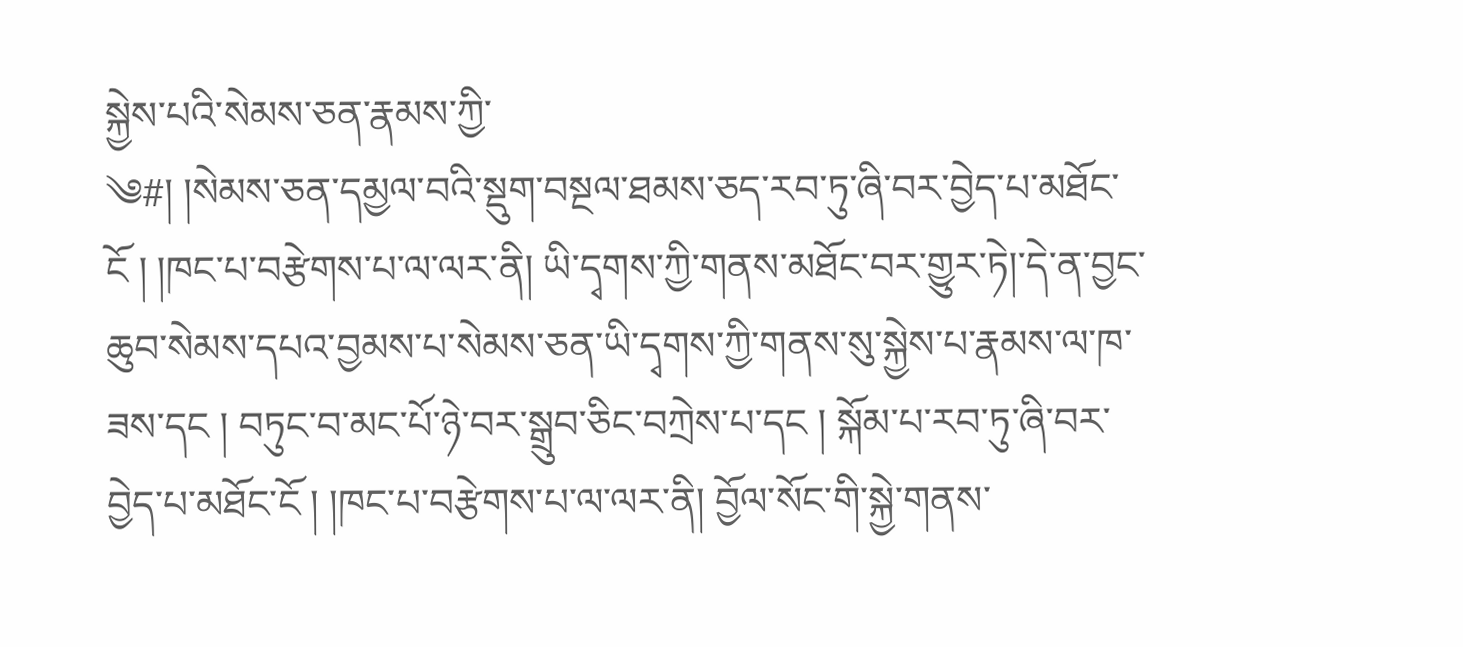སྐྱེས་པའི་སེམས་ཅན་རྣམས་ཀྱི་
༄#། །སེམས་ཅན་དམྱལ་བའི་སྡུག་བསྔལ་ཐམས་ཅད་རབ་ཏུ་ཞི་བར་བྱེད་པ་མཐོང་ངོ ། །ཁང་པ་བརྩེགས་པ་ལ་ལར་ནི། ཡི་དྭགས་ཀྱི་གནས་མཐོང་བར་གྱུར་ཏེ།་དེ་ན་བྱང་ཆུབ་སེམས་དཔའ་བྱམས་པ་སེམས་ཅན་ཡི་དྭགས་ཀྱི་གནས་སུ་སྐྱེས་པ་རྣམས་ལ་ཁ་ཟས་དང ། བཏུང་བ་མང་པོ་ཉེ་བར་སྒྲུབ་ཅིང་བཀྲེས་པ་དང ། སྐོམ་པ་རབ་ཏུ་ཞི་བར་བྱེད་པ་མཐོང་ངོ ། །ཁང་པ་བརྩེགས་པ་ལ་ལར་ནི། བྱོལ་སོང་གི་སྐྱེ་གནས་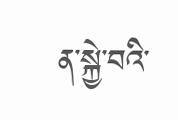ན་སྐྱེ་བའི་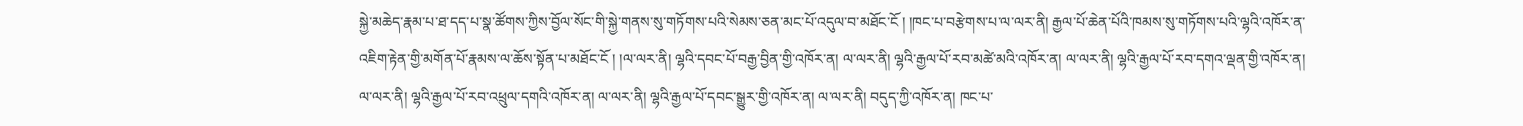སྐྱེ་མཆེད་རྣམ་པ་ཐ་དད་པ་སྣ་ཚོགས་ཀྱིས་བྱོལ་སོང་གི་སྐྱེ་གནས་སུ་གཏོགས་པའི་སེམས་ཅན་མང་པོ་འདུལ་བ་མཐོང་ངོ ། །ཁང་པ་བརྩེགས་པ་ལ་ལར་ནི། རྒྱལ་པོ་ཆེན་པོའི་ཁམས་སུ་གཏོགས་པའི་ལྷའི་འཁོར་ན་འཇིག་རྟེན་གྱི་མགོན་པོ་རྣམས་ལ་ཆོས་སྟོན་པ་མཐོང་ངོ ། །ལ་ལར་ནི། ལྷའི་དབང་པོ་བརྒྱ་བྱིན་གྱི་འཁོར་ན། ལ་ལར་ནི། ལྷའི་རྒྱལ་པོ་རབ་མཚེ་མའི་འཁོར་ན། ལ་ལར་ནི། ལྷའི་རྒྱལ་པོ་རབ་དགའ་ལྡན་གྱི་འཁོར་ན། ལ་ལར་ནི། ལྷའི་རྒྱལ་པོ་རབ་འཕྲུལ་དགའི་འཁོར་ན། ལ་ལར་ནི། ལྷའི་རྒྱལ་པོ་དབང་སྒྱུར་གྱི་འཁོར་ན། ལ་ལར་ནི། བདུད་ཀྱི་འཁོར་ན། ཁང་པ་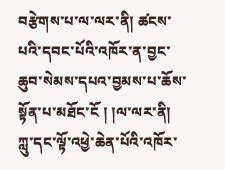བརྩེགས་པ་ལ་ལར་ནི། ཚངས་པའི་དབང་པོའི་འཁོར་ན་བྱང་ཆུབ་སེམས་དཔའ་བྱམས་པ་ཆོས་སྟོན་པ་མཐོང་ངོ ། །ལ་ལར་ནི། ཀླུ་དང་ལྟོ་འཕྱེ་ཆེན་པོའི་འཁོར་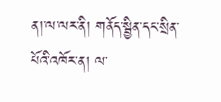ན།་ལ་ལར་ནི། གནོད་སྦྱིན་དང་སྲིན་པོའི་འཁོར་ན། ལ་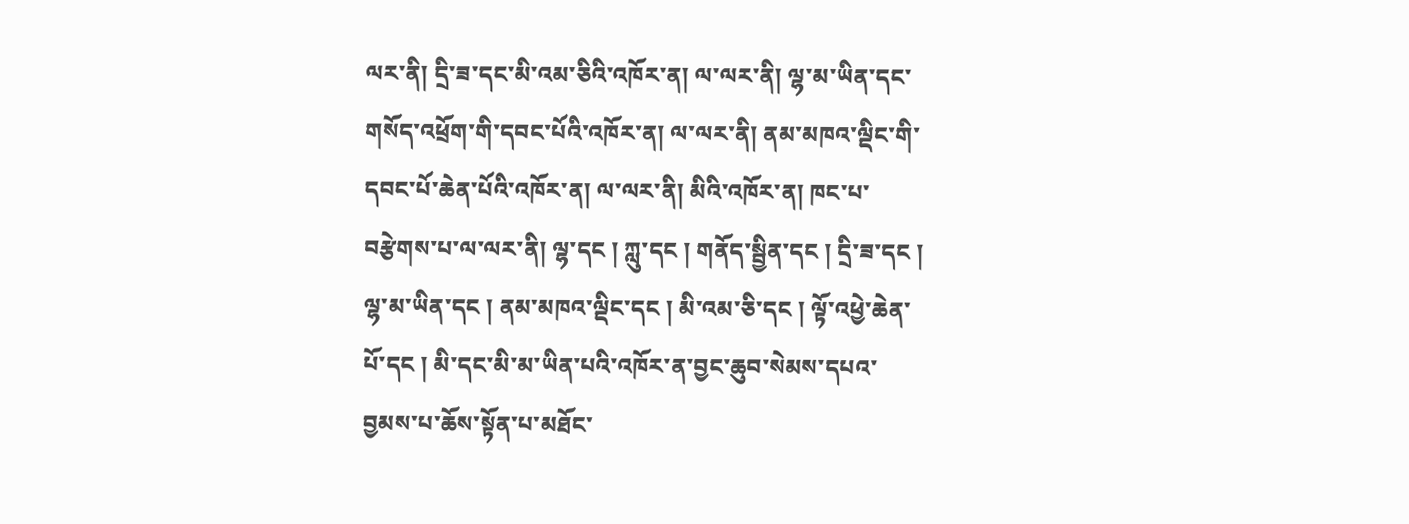ལར་ནི། དྲི་ཟ་དང་མི་འམ་ཅིའི་འཁོར་ན། ལ་ལར་ནི། ལྷ་མ་ཡིན་དང་གསོད་འཕྲོག་གི་དབང་པོའི་འཁོར་ན། ལ་ལར་ནི། ནམ་མཁའ་ལྡིང་གི་དབང་པོ་ཆེན་པོའི་འཁོར་ན། ལ་ལར་ནི། མིའི་འཁོར་ན། ཁང་པ་བརྩེགས་པ་ལ་ལར་ནི། ལྷ་དང ། ཀླུ་དང ། གནོད་སྦྱིན་དང ། དྲི་ཟ་དང ། ལྷ་མ་ཡིན་དང ། ནམ་མཁའ་ལྡིང་དང ། མི་འམ་ཅི་དང ། ལྟོ་འཕྱེ་ཆེན་པོ་དང ། མི་དང་མི་མ་ཡིན་པའི་འཁོར་ན་བྱང་ཆུབ་སེམས་དཔའ་བྱམས་པ་ཆོས་སྟོན་པ་མཐོང་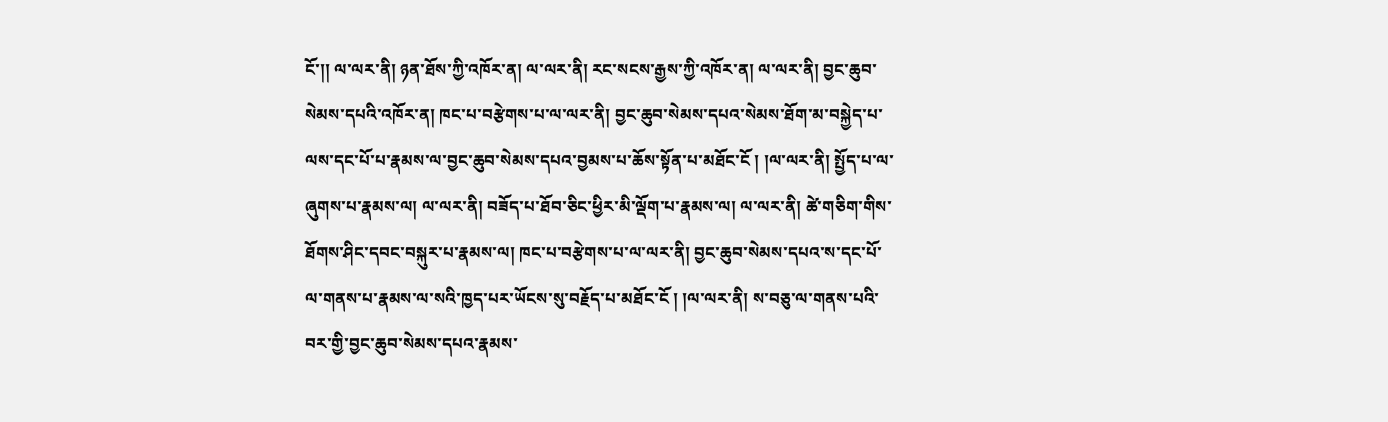ངོ་།། ལ་ལར་ནི། ཉན་ཐོས་ཀྱི་འཁོར་ན། ལ་ལར་ནི། རང་སངས་རྒྱས་ཀྱི་འཁོར་ན། ལ་ལར་ནི། བྱང་ཆུབ་སེམས་དཔའི་འཁོར་ན། ཁང་པ་བརྩེགས་པ་ལ་ལར་ནི། བྱང་ཆུབ་སེམས་དཔའ་སེམས་ཐོག་མ་བསྐྱེད་པ་ལས་དང་པོ་པ་རྣམས་ལ་བྱང་ཆུབ་སེམས་དཔའ་བྱམས་པ་ཆོས་སྟོན་པ་མཐོང་ངོ ། །ལ་ལར་ནི། སྤྱོད་པ་ལ་ཞུགས་པ་རྣམས་ལ། ལ་ལར་ནི། བཟོད་པ་ཐོབ་ཅིང་ཕྱིར་མི་ལྡོག་པ་རྣམས་ལ། ལ་ལར་ནི། ཚེ་གཅིག་གིས་ཐོགས་ཤིང་དབང་བསྐུར་པ་རྣམས་ལ། ཁང་པ་བརྩེགས་པ་ལ་ལར་ནི། བྱང་ཆུབ་སེམས་དཔའ་ས་དང་པོ་ལ་གནས་པ་རྣམས་ལ་སའི་ཁྱད་པར་ཡོངས་སུ་བརྗོད་པ་མཐོང་ངོ ། །ལ་ལར་ནི། ས་བཅུ་ལ་གནས་པའི་བར་གྱི་བྱང་ཆུབ་སེམས་དཔའ་རྣམས་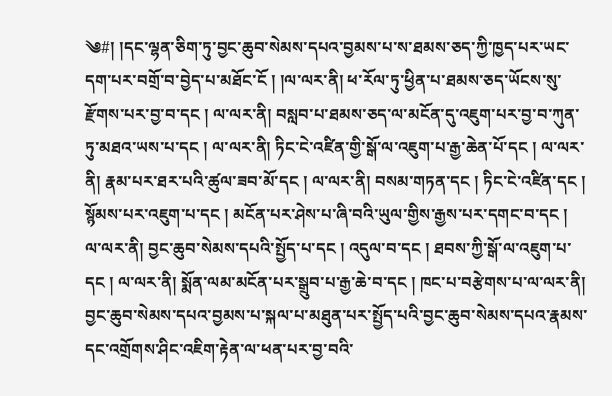༄#། །དང་ལྷན་ཅིག་ཏུ་བྱང་ཆུབ་སེམས་དཔའ་བྱམས་པ་ས་ཐམས་ཅད་ཀྱི་ཁྱད་པར་ཡང་དག་པར་བགྲོ་བ་བྱེད་པ་མཐོང་ངོ ། །ལ་ལར་ནི། ཕ་རོལ་ཏུ་ཕྱིན་པ་ཐམས་ཅད་ཡོངས་སུ་རྫོགས་པར་བྱ་བ་དང ། ལ་ལར་ནི། བསླབ་པ་ཐམས་ཅད་ལ་མངོན་དུ་འཇུག་པར་བྱ་བ་ཀུན་ཏུ་མཐའ་ཡས་པ་དང ། ལ་ལར་ནི། ཏིང་ངེ་འཛིན་གྱི་སྒོ་ལ་འཇུག་པ་རྒྱ་ཆེན་པོ་དང ། ལ་ལར་ནི། རྣམ་པར་ཐར་པའི་ཚུལ་ཟབ་མོ་དང ། ལ་ལར་ནི། བསམ་གཏན་དང ། ཏིང་ངེ་འཛིན་དང ། སྙོམས་པར་འཇུག་པ་དང ། མངོན་པར་ཤེས་པ་ཞི་བའི་ཡུལ་གྱིས་རྒྱས་པར་དགང་བ་དང ། ལ་ལར་ནི། བྱང་ཆུབ་སེམས་དཔའི་སྤྱོད་པ་དང ། འདུལ་བ་དང ། ཐབས་ཀྱི་སྒོ་ལ་འཇུག་པ་དང ། ལ་ལར་ནི། སྨོན་ལམ་མངོན་པར་སྒྲུབ་པ་རྒྱ་ཆེ་བ་དང ། ཁང་པ་བརྩེགས་པ་ལ་ལར་ནི། བྱང་ཆུབ་སེམས་དཔའ་བྱམས་པ་སྐལ་པ་མཐུན་པར་སྤྱོད་པའི་བྱང་ཆུབ་སེམས་དཔའ་རྣམས་དང་འགྲོགས་ཤིང་འཇིག་རྟེན་ལ་ཕན་པར་བྱ་བའི་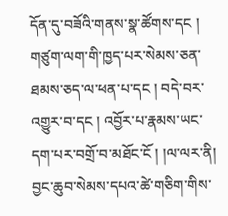དོན་དུ་བཟོའི་གནས་སྣ་ཚོགས་དང ། གཙུག་ལག་གི་ཁྱད་པར་སེམས་ཅན་ཐམས་ཅད་ལ་ཕན་པ་དང ། བདེ་བར་འགྱུར་བ་དང ། འབྱོར་པ་རྣམས་ཡང་དག་པར་བགྲོ་བ་མཐོང་ངོ ། །ལ་ལར་ནི། བྱང་ཆུབ་སེམས་དཔའ་ཚེ་གཅིག་གིས་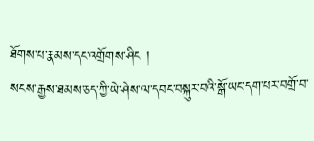ཐོགས་པ་རྣམས་དང་འགྲོགས་ཤིང །
སངས་རྒྱས་ཐམས་ཅད་ཀྱི་ཡེ་ཤེས་ལ་དབང་བསྐུར་བའི་སྒོ་ཡང་དག་པར་བགྲོ་བ་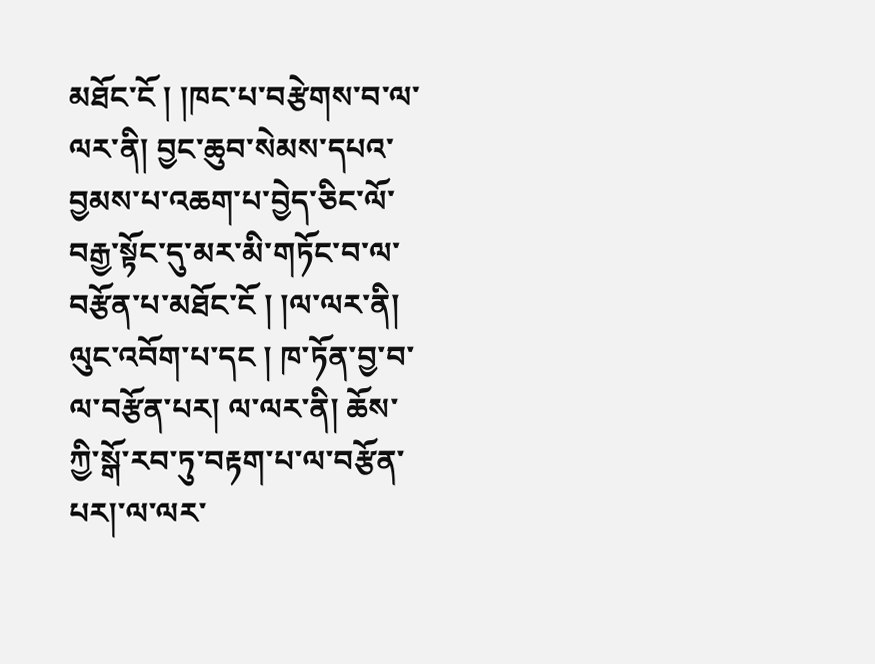མཐོང་ངོ ། །ཁང་པ་བརྩེགས་བ་ལ་ལར་ནི། བྱང་ཆུབ་སེམས་དཔའ་བྱམས་པ་འཆག་པ་བྱེད་ཅིང་ལོ་བརྒྱ་སྟོང་དུ་མར་མི་གཏོང་བ་ལ་བརྩོན་པ་མཐོང་ངོ ། །ལ་ལར་ནི། ལུང་འབོག་པ་དང ། ཁ་ཏོན་བྱ་བ་ལ་བརྩོན་པར། ལ་ལར་ནི། ཆོས་ཀྱི་སྒོ་རབ་ཏུ་བརྟག་པ་ལ་བརྩོན་པར།་ལ་ལར་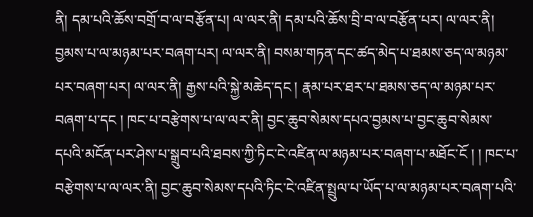ནི། དམ་པའི་ཆོས་བགྲོ་བ་ལ་བརྩོན་པ། ལ་ལར་ནི། དམ་པའི་ཆོས་བྲི་བ་ལ་བརྩོན་པར། ལ་ལར་ནི། བྱམས་པ་ལ་མཉམ་པར་བཞག་པར། ལ་ལར་ནི། བསམ་གཏན་དང་ཚད་མེད་པ་ཐམས་ཅད་ལ་མཉམ་པར་བཞག་པར། ལ་ལར་ནི། རྒྱས་པའི་སྐྱེ་མཆེད་དང ། རྣམ་པར་ཐར་པ་ཐམས་ཅད་ལ་མཉམ་པར་བཞག་པ་དང ། ཁང་པ་བརྩེགས་པ་ལ་ལར་ནི། བྱང་ཆུབ་སེམས་དཔའ་བྱམས་པ་བྱང་ཆུབ་སེམས་དཔའི་མངོན་པར་ཤེས་པ་སྒྲུབ་པའི་ཐབས་ཀྱི་ཏིང་ངེ་འཛིན་ལ་མཉམ་པར་བཞག་པ་མཐོང་ངོ ། ། ཁང་པ་བརྩེགས་པ་ལ་ལར་ནི། བྱང་ཆུབ་སེམས་དཔའི་ཏིང་ངེ་འཛིན་སྤྲུལ་པ་ཡོད་པ་ལ་མཉམ་པར་བཞག་པའི་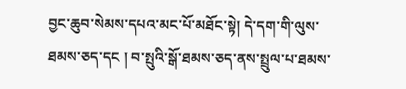བྱང་ཆུབ་སེམས་དཔའ་མང་པོ་མཐོང་སྟེ། དེ་དག་གི་ལུས་ཐམས་ཅད་དང ། བ་སྤུའི་སྒོ་ཐམས་ཅད་ནས་སྤྲུལ་པ་ཐམས་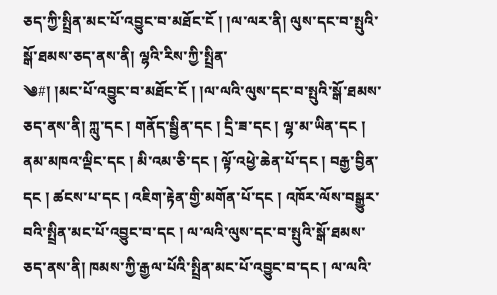ཅད་ཀྱི་སྤྲིན་མང་པོ་འབྱུང་བ་མཐོང་ངོ ། །ལ་ལར་ནི། ལུས་དང་བ་སྤུའི་སྒོ་ཐམས་ཅད་ནས་ནི། ལྷའི་རིས་ཀྱི་སྤྲིན་
༄#། །མང་པོ་འབྱུང་བ་མཐོང་ངོ ། །ལ་ལའི་ལུས་དང་བ་སྤུའི་སྒོ་ཐམས་ཅད་ནས་ནི། ཀླུ་དང ། གནོད་སྦྱིན་དང ། དྲི་ཟ་དང ། ལྷ་མ་ཡིན་དང ། ནམ་མཁའ་ལྡིང་དང ། མི་འམ་ཅི་དང ། ལྟོ་འཕྱེ་ཆེན་པོ་དང ། བརྒྱ་བྱིན་དང ། ཚངས་པ་དང ། འཇིག་རྟེན་གྱི་མགོན་པོ་དང ། འཁོར་ལོས་བསྒྱུར་བའི་སྤྲིན་མང་པོ་འབྱུང་བ་དང ། ལ་ལའི་ལུས་དང་བ་སྤུའི་སྒོ་ཐམས་ཅད་ནས་ནི། ཁམས་ཀྱི་རྒྱལ་པོའི་སྤྲིན་མང་པོ་འབྱུང་བ་དང ། ལ་ལའི་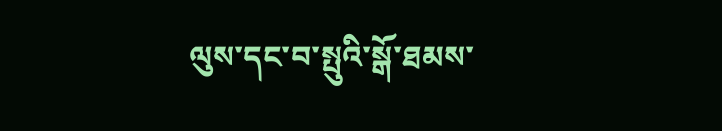ལུས་དང་བ་སྤུའི་སྒོ་ཐམས་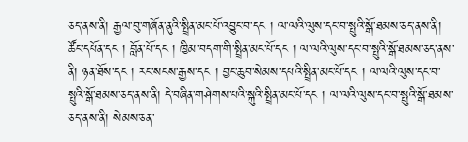ཅད་ནས་ནི། རྒྱལ་བུ་གཞོན་ནུའི་སྤྲིན་མང་པོ་འབྱུང་བ་དང ། ལ་ལའི་ལུས་དང་བ་སྤུའི་སྒོ་ཐམས་ཅད་ནས་ནི། ཚོང་དཔོན་དང ། བློན་པོ་དང ། ཁྱིམ་བདག་གི་སྤྲིན་མང་པོ་དང ། ལ་ལའི་ལུས་དང་བ་སྤུའི་སྒོ་ཐམས་ཅད་ནས་ནི། ཉན་ཐོས་དང ། རང་སངས་རྒྱས་དང ། བྱང་ཆུབ་སེམས་དཔའི་སྤྲིན་མང་པོ་དང ། ལ་ལའི་ལུས་དང་བ་སྤུའི་སྒོ་ཐམས་ཅད་ནས་ནི། དེ་བཞིན་གཤེགས་པའི་སྐུའི་སྤྲིན་མང་པོ་དང ། ལ་ལའི་ལུས་དང་བ་སྤུའི་སྒོ་ཐམས་ཅད་ནས་ནི། སེམས་ཅན་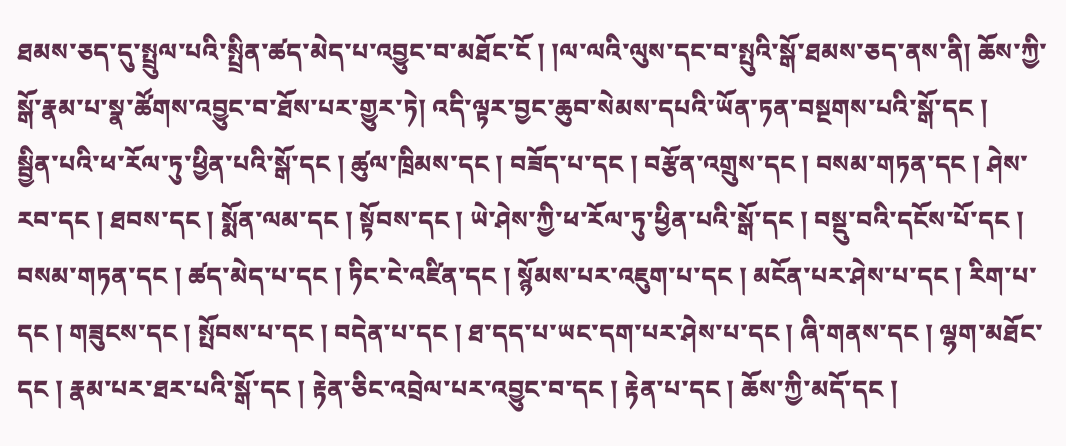ཐམས་ཅད་དུ་སྤྲུལ་པའི་སྤྲིན་ཚད་མེད་པ་འབྱུང་བ་མཐོང་ངོ ། །ལ་ལའི་ལུས་དང་བ་སྤུའི་སྒོ་ཐམས་ཅད་ནས་ནི། ཆོས་ཀྱི་སྒོ་རྣམ་པ་སྣ་ཚོགས་འབྱུང་བ་ཐོས་པར་གྱུར་ཏེ། འདི་ལྟར་བྱང་ཆུབ་སེམས་དཔའི་ཡོན་ཏན་བསྔགས་པའི་སྒོ་དང །
སྦྱིན་པའི་ཕ་རོལ་ཏུ་ཕྱིན་པའི་སྒོ་དང ། ཚུལ་ཁྲིམས་དང ། བཟོད་པ་དང ། བརྩོན་འགྲུས་དང ། བསམ་གཏན་དང ། ཤེས་རབ་དང ། ཐབས་དང ། སྨོན་ལམ་དང ། སྟོབས་དང ། ཡེ་ཤེས་ཀྱི་ཕ་རོལ་ཏུ་ཕྱིན་པའི་སྒོ་དང ། བསྡུ་བའི་དངོས་པོ་དང ། བསམ་གཏན་དང ། ཚད་མེད་པ་དང ། ཏིང་ངེ་འཛིན་དང ། སྙོམས་པར་འཇུག་པ་དང ། མངོན་པར་ཤེས་པ་དང ། རིག་པ་དང ། གཟུངས་དང ། སྤོབས་པ་དང ། བདེན་པ་དང ། ཐ་དད་པ་ཡང་དག་པར་ཤེས་པ་དང ། ཞི་གནས་དང ། ལྷག་མཐོང་དང ། རྣམ་པར་ཐར་པའི་སྒོ་དང ། རྟེན་ཅིང་འབྲེལ་པར་འབྱུང་བ་དང ། རྟེན་པ་དང ། ཆོས་ཀྱི་མདོ་དང །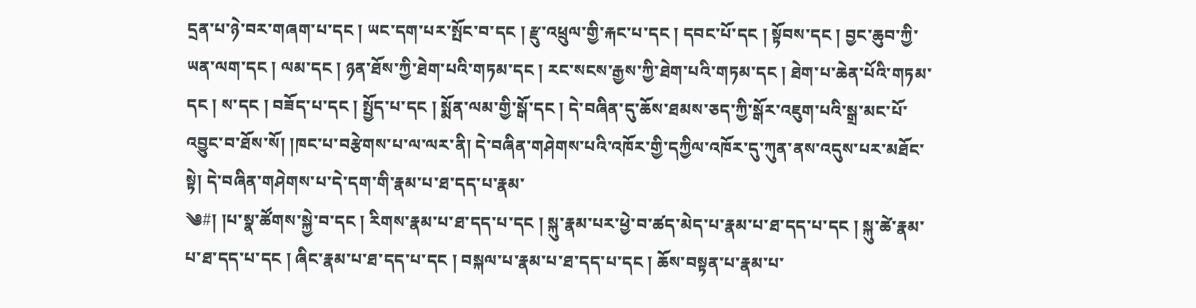དྲན་པ་ཉེ་བར་གཞག་པ་དང ། ཡང་དག་པར་སྤོང་བ་དང ། རྫུ་འཕྲུལ་གྱི་རྐང་པ་དང ། དབང་པོ་དང ། སྟོབས་དང ། བྱང་ཆུབ་ཀྱི་ཡན་ལག་དང ། ལམ་དང ། ཉན་ཐོས་ཀྱི་ཐེག་པའི་གཏམ་དང ། རང་སངས་རྒྱས་ཀྱི་ཐེག་པའི་གཏམ་དང ། ཐེག་པ་ཆེན་པོའི་གཏམ་དང ། ས་དང ། བཟོད་པ་དང ། སྤྱོད་པ་དང ། སྨོན་ལམ་གྱི་སྒོ་དང ། དེ་བཞིན་དུ་ཆོས་ཐམས་ཅད་ཀྱི་སྒོར་འཇུག་པའི་སྒྲ་མང་པོ་འབྱུང་བ་ཐོས་སོ། །ཁང་པ་བརྩེགས་པ་ལ་ལར་ནི། དེ་བཞིན་གཤེགས་པའི་འཁོར་གྱི་དཀྱིལ་འཁོར་དུ་ཀུན་ནས་འདུས་པར་མཐོང་སྟེ། དེ་བཞིན་གཤེགས་པ་དེ་དག་གི་རྣམ་པ་ཐ་དད་པ་རྣམ་
༄#། །པ་སྣ་ཚོགས་སྐྱེ་བ་དང ། རིགས་རྣམ་པ་ཐ་དད་པ་དང ། སྐུ་རྣམ་པར་ཕྱེ་བ་ཚད་མེད་པ་རྣམ་པ་ཐ་དད་པ་དང ། སྐུ་ཚེ་རྣམ་པ་ཐ་དད་པ་དང ། ཞིང་རྣམ་པ་ཐ་དད་པ་དང ། བསྐལ་པ་རྣམ་པ་ཐ་དད་པ་དང ། ཆོས་བསྟན་པ་རྣམ་པ་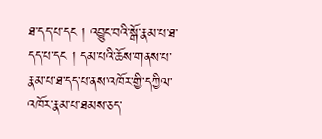ཐ་དད་པ་དང ། འབྱུང་བའི་སྒོ་རྣམ་པ་ཐ་དད་པ་དང ། དམ་པའི་ཆོས་གནས་པ་རྣམ་པ་ཐ་དད་པ་ནས་འཁོར་གྱི་དཀྱིལ་འཁོར་རྣམ་པ་ཐམས་ཅད་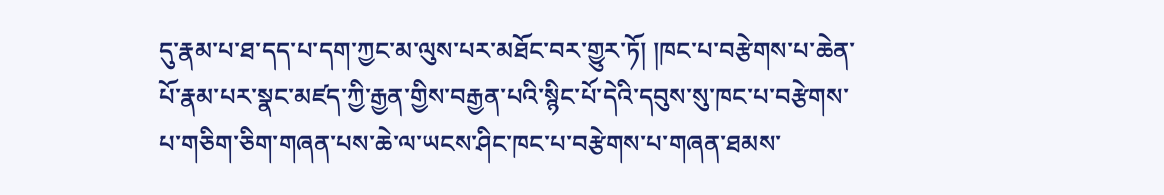དུ་རྣམ་པ་ཐ་དད་པ་དག་ཀྱང་མ་ལུས་པར་མཐོང་བར་གྱུར་ཏོ། །ཁང་པ་བརྩེགས་པ་ཆེན་པོ་རྣམ་པར་སྣང་མཛད་ཀྱི་རྒྱན་གྱིས་བརྒྱན་པའི་སྙིང་པོ་དེའི་དབུས་སུ་ཁང་པ་བརྩེགས་པ་གཅིག་ཅིག་གཞན་པས་ཆེ་ལ་ཡངས་ཤིང་ཁང་པ་བརྩེགས་པ་གཞན་ཐམས་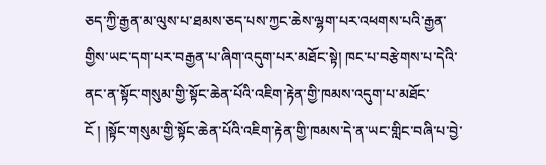ཅད་ཀྱི་རྒྱན་མ་ལུས་པ་ཐམས་ཅད་པས་ཀྱང་ཆེས་ལྷག་པར་འཕགས་པའི་རྒྱན་གྱིས་ཡང་དག་པར་བརྒྱན་པ་ཞིག་འདུག་པར་མཐོང་སྟེ། ཁང་པ་བརྩེགས་པ་དེའི་ནང་ན་སྟོང་གསུམ་གྱི་སྟོང་ཆེན་པོའི་འཇིག་རྟེན་གྱི་ཁམས་འདུག་པ་མཐོང་ངོ ། །སྟོང་གསུམ་གྱི་སྟོང་ཆེན་པོའི་འཇིག་རྟེན་གྱི་ཁམས་དེ་ན་ཡང་གླིང་བཞི་པ་བྱེ་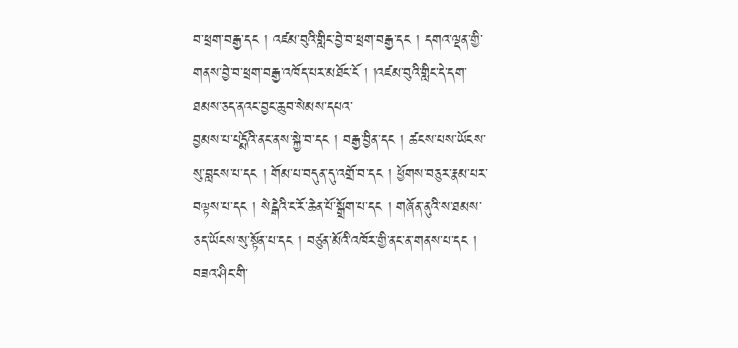བ་ཕྲག་བརྒྱ་དང ། འཛམ་བུའི་གླིང་བྱེ་བ་ཕྲག་བརྒྱ་དང ། དགའ་ལྡན་གྱི་གནས་བྱེ་བ་ཕྲག་བརྒྱ་འཁོད་པར་མཐོང་ངོ ། །འཛམ་བུའི་གླིང་དེ་དག་ཐམས་ཅད་ནའང་བྱང་ཆུབ་སེམས་དཔའ་
བྱམས་པ་པདྨོའི་ནང་ནས་སྐྱེ་བ་དང ། བརྒྱ་བྱིན་དང ། ཚངས་པས་ཡོངས་སུ་བླངས་པ་དང ། གོམ་པ་བདུན་དུ་འགྲོ་བ་དང ། ཕྱོགས་བཅུར་རྣམ་པར་བལྟས་པ་དང ། སེངྒེའི་ང་རོ་ཆེན་པོ་སྒྲོག་པ་དང ། གཞོན་ནུའི་ས་ཐམས་ཅད་ཡོངས་སུ་སྟོན་པ་དང ། བཙུན་མོའི་འཁོར་གྱི་ནང་ན་གནས་པ་དང ། བཟའ་ཤིང་གི་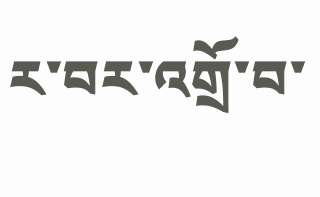ར་བར་འགྲོ་བ་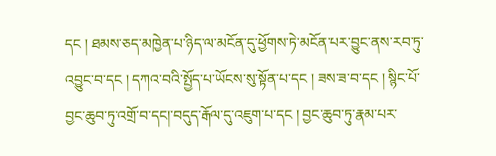དང ། ཐམས་ཅད་མཁྱེན་པ་ཉིད་ལ་མངོན་དུ་ཕྱོགས་ཏེ་མངོན་པར་བྱུང་ནས་རབ་ཏུ་འབྱུང་བ་དང ། དཀའ་བའི་སྤྱོད་པ་ཡོངས་སུ་སྟོན་པ་དང ། ཟས་ཟ་བ་དང ། སྙིང་པོ་བྱང་ཆུབ་ཏུ་འགྲོ་བ་དང།་བདུད་རྒོལ་དུ་འཇུག་པ་དང ། བྱང་ཆུབ་ཏུ་རྣམ་པར་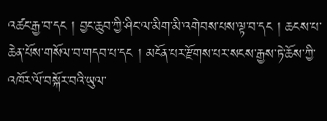འཚང་རྒྱ་བ་དང ། བྱང་ཆུབ་ཀྱི་ཤིང་ལ་མིག་མི་འགེབས་པས་ལྟ་བ་དང ། ཆངས་པ་ཆེན་པོས་གསོལ་བ་གདབ་པ་དང ། མངོན་པར་རྫོགས་པར་སངས་རྒྱས་ཏེ་ཆོས་ཀྱི་འཁོར་ལོ་བསྐོར་བའི་ཡུལ་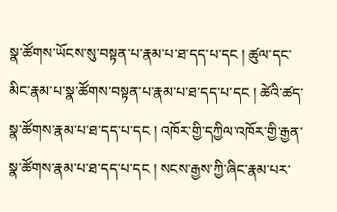སྣ་ཚོགས་ཡོངས་སུ་བསྟན་པ་རྣམ་པ་ཐ་དད་པ་དང ། ཚུལ་དང་མིང་རྣམ་པ་སྣ་ཚོགས་བསྟན་པ་རྣམ་པ་ཐ་དད་པ་དང ། ཚེའི་ཚད་སྣ་ཚོགས་རྣམ་པ་ཐ་དད་པ་དང ། འཁོར་གྱི་དཀྱིལ་འཁོར་གྱི་རྒྱན་སྣ་ཚོགས་རྣམ་པ་ཐ་དད་པ་དང ། སངས་རྒྱས་ཀྱི་ཞིང་རྣམ་པར་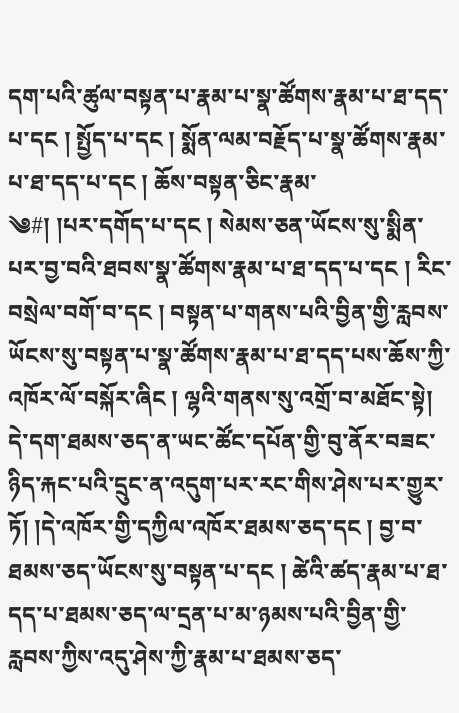དག་པའི་ཚུལ་བསྟན་པ་རྣམ་པ་སྣ་ཚོགས་རྣམ་པ་ཐ་དད་པ་དང ། སྤྱོད་པ་དང ། སྨོན་ལམ་བརྗོད་པ་སྣ་ཚོགས་རྣམ་པ་ཐ་དད་པ་དང ། ཆོས་བསྟན་ཅིང་རྣམ་
༄#། །པར་དགོད་པ་དང ། སེམས་ཅན་ཡོངས་སུ་སྨིན་པར་བྱ་བའི་ཐབས་སྣ་ཚོགས་རྣམ་པ་ཐ་དད་པ་དང ། རིང་བསྲེལ་བགོ་བ་དང ། བསྟན་པ་གནས་པའི་བྱིན་གྱི་རླབས་ཡོངས་སུ་བསྟན་པ་སྣ་ཚོགས་རྣམ་པ་ཐ་དད་པས་ཆོས་ཀྱི་འཁོར་ལོ་བསྐོར་ཞིང ། ལྷའི་གནས་སུ་འགྲོ་བ་མཐོང་སྟེ། དེ་དག་ཐམས་ཅད་ན་ཡང་ཚོང་དཔོན་གྱི་བུ་ནོར་བཟང་ཉིད་རྐང་པའི་དྲུང་ན་འདུག་པར་རང་གིས་ཤེས་པར་གྱུར་ཏོ། །དེ་འཁོར་གྱི་དཀྱིལ་འཁོར་ཐམས་ཅད་དང ། བྱ་བ་ཐམས་ཅད་ཡོངས་སུ་བསྟན་པ་དང ། ཚེའི་ཚད་རྣམ་པ་ཐ་དད་པ་ཐམས་ཅད་ལ་དྲན་པ་མ་ཉམས་པའི་བྱིན་གྱི་རླབས་ཀྱིས་འདུ་ཤེས་ཀྱི་རྣམ་པ་ཐམས་ཅད་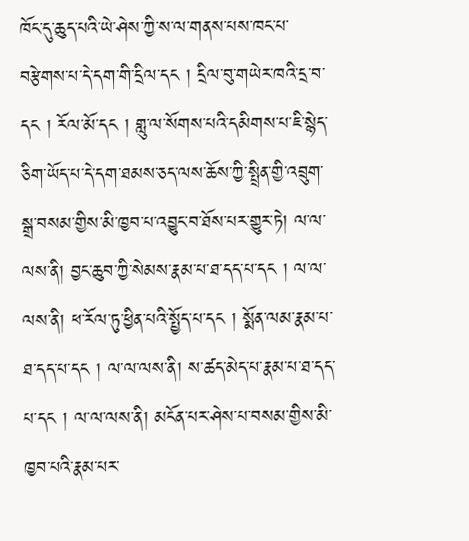ཁོང་དུ་ཆུད་པའི་ཡེ་ཤེས་ཀྱི་ས་ལ་གནས་པས་ཁང་པ་བརྩེགས་པ་དེ་དག་གི་དྲིལ་དང ། དྲིལ་བུ་གཡེར་ཁའི་དྲ་བ་དང ། རོལ་མོ་དང ། གླུ་ལ་སོགས་པའི་དམིགས་པ་ཇི་སྙེད་ཅིག་ཡོད་པ་དེ་དག་ཐམས་ཅད་ལས་ཆོས་ཀྱི་སྤྲིན་གྱི་འབྲུག་སྒྲ་བསམ་གྱིས་མི་ཁྱབ་པ་འབྱུང་བ་ཐོས་པར་གྱུར་ཏེ། ལ་ལ་ལས་ནི། བྱང་ཆུབ་ཀྱི་སེམས་རྣམ་པ་ཐ་དད་པ་དང ། ལ་ལ་ལས་ནི། ཕ་རོལ་ཏུ་ཕྱིན་པའི་སྤྱོད་པ་དང ། སྨོན་ལམ་རྣམ་པ་ཐ་དད་པ་དང ། ལ་ལ་ལས་ནི། ས་ཚད་མེད་པ་རྣམ་པ་ཐ་དད་པ་དང ། ལ་ལ་ལས་ནི། མངོན་པར་ཤེས་པ་བསམ་གྱིས་མི་ཁྱབ་པའི་རྣམ་པར་